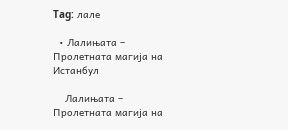Tag: лале

  • Лалињата – Пролетната магија на Истанбул

    Лалињата – Пролетната магија на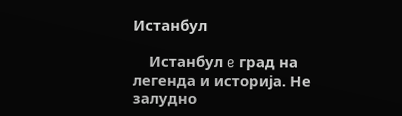Истанбул

    Истанбул e град на легенда и историја. Не залудно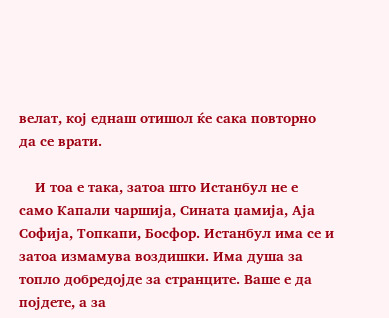велат, кој еднаш отишол ќе сака повторно да се врати.

    И тоа е така, затоа што Истанбул не е само Капали чаршија, Сината џамија, Аја Софија, Топкапи, Босфор. Истанбул има се и затоа измамува воздишки. Има душа за топло добредојде за странците. Ваше е да појдете, а за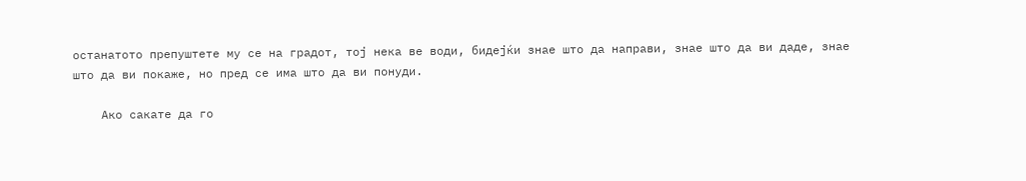останатото препуштете му се на градот, тој нека ве води, бидејќи знае што да направи, знае што да ви даде, знае што да ви покаже, но пред се има што да ви понуди.

    Ако сакате да го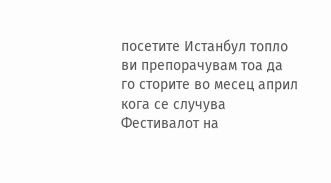посетите Истанбул топло ви препорачувам тоа да го сторите во месец април кога се случува Фестивалот на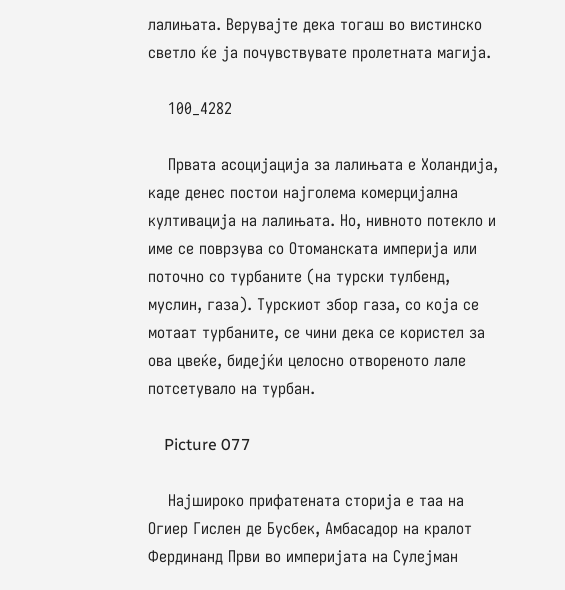лалињата. Верувајте дека тогаш во вистинско светло ќе ја почувствувате пролетната магија.

    100_4282

    Првата асоцијација за лалињата е Холандија, каде денес постои најголема комерцијална култивација на лалињата. Но, нивното потекло и име се поврзува со Отоманската империја или поточно со турбаните (на турски тулбенд, муслин, газа). Турскиот збор газа, со која се мотаат турбаните, се чини дека се користел за ова цвеќе, бидејќи целосно отвореното лале потсетувало на турбан.

    Picture 077

    Најшироко прифатената сторија е таа на Огиер Гислен де Бусбек, Амбасадор на кралот Фердинанд Први во империјата на Сулејман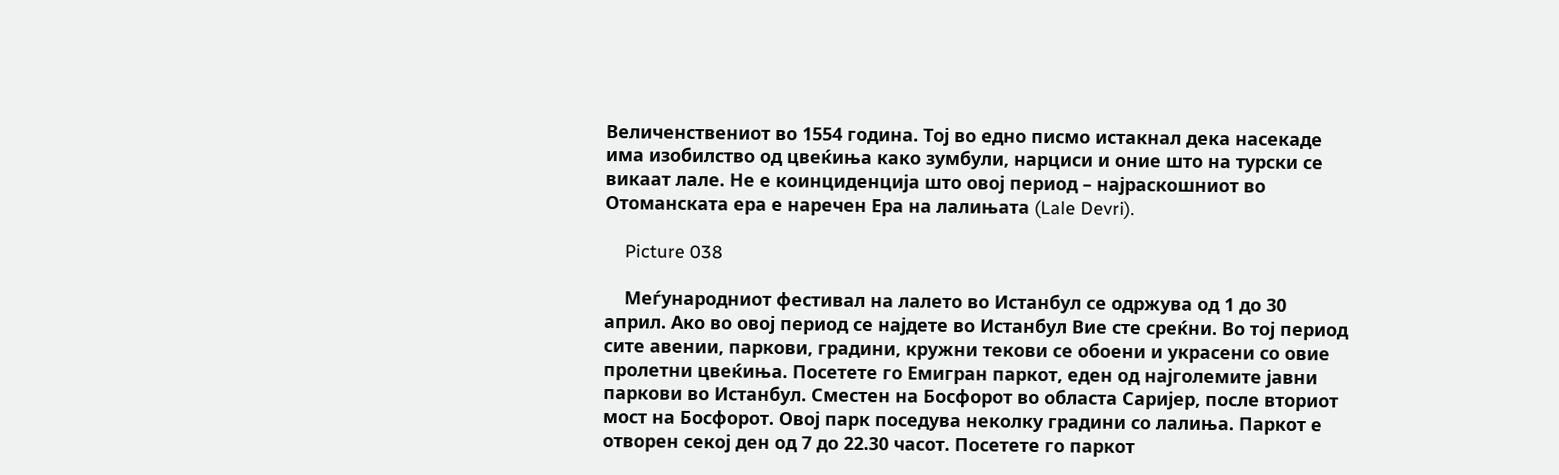Величенствениот во 1554 година. Тој во едно писмо истакнал дека насекаде има изобилство од цвеќиња како зумбули, нарциси и оние што на турски се викаат лале. Не е коинциденција што овој период – најраскошниот во Отоманската ера е наречен Ера на лалињата (Lale Devri).

    Picture 038

    Меѓународниот фестивал на лалето во Истанбул се одржува од 1 до 30 април. Ако во овој период се најдете во Истанбул Вие сте среќни. Во тој период сите авении, паркови, градини, кружни текови се обоени и украсени со овие пролетни цвеќиња. Посетете го Емигран паркот, еден од најголемите јавни паркови во Истанбул. Сместен на Босфорот во областа Саријер, после вториот мост на Босфорот. Овој парк поседува неколку градини со лалиња. Паркот е отворен секој ден од 7 до 22.30 часот. Посетете го паркот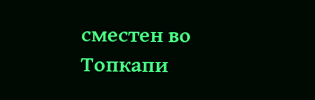сместен во Топкапи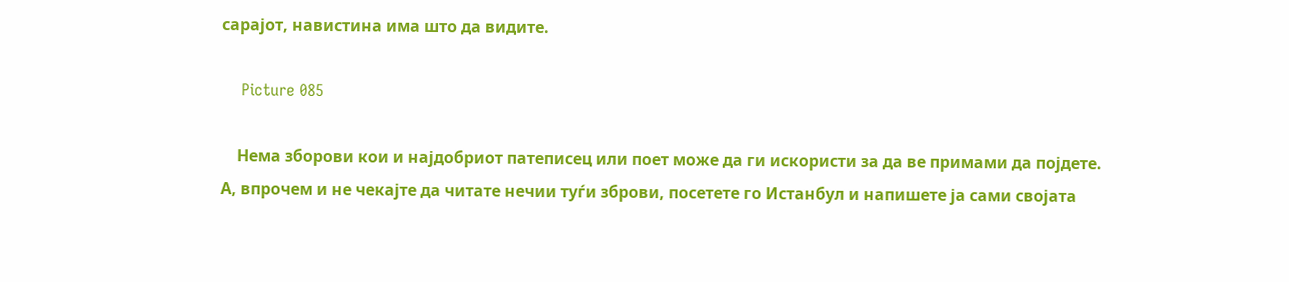сарајот, навистина има што да видите.

    Picture 085

    Нема зборови кои и најдобриот патеписец или поет може да ги искористи за да ве примами да појдете. А, впрочем и не чекајте да читате нечии туѓи зброви, посетете го Истанбул и напишете ја сами својата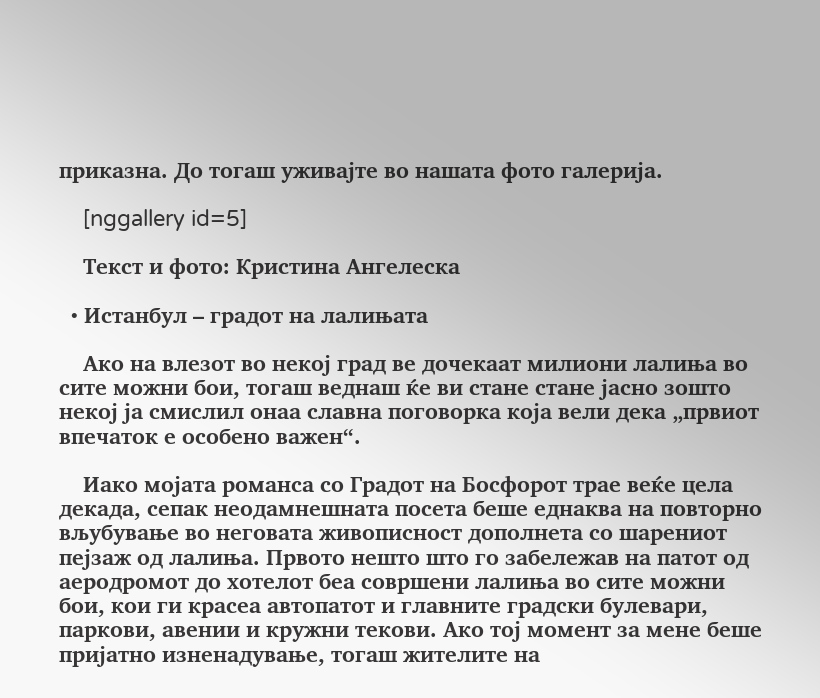приказна. До тогаш уживајте во нашата фото галерија.

    [nggallery id=5]

    Текст и фото: Кристина Ангелеска

  • Истанбул – градот на лалињата

    Ако на влезот во некој град ве дочекаат милиони лалиња во сите можни бои, тогаш веднаш ќе ви стане стане јасно зошто некој ја смислил онаа славна поговорка која вели дека „првиот впечаток е особено важен“.

    Иако мојата романса со Градот на Босфорот трае веќе цела декада, сепак неодамнешната посета беше еднаква на повторно вљубување во неговата живописност дополнета со шарениот пејзаж од лалиња. Првото нешто што го забележав на патот од аеродромот до хотелот беа совршени лалиња во сите можни бои, кои ги красеа автопатот и главните градски булевари, паркови, авении и кружни текови. Ако тој момент за мене беше пријатно изненадување, тогаш жителите на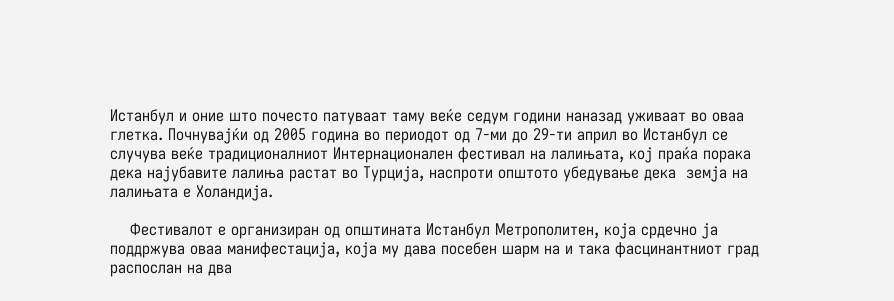Истанбул и оние што почесто патуваат таму веќе седум години наназад уживаат во оваа глетка. Почнувајќи од 2005 година во периодот од 7-ми до 29-ти април во Истанбул се случува веќе традиционалниот Интернационален фестивал на лалињата, кој праќа порака дека најубавите лалиња растат во Турција, наспроти општото убедување дека  земја на лалињата е Холандија.

    Фестивалот е организиран од општината Истанбул Метрополитен, која срдечно ја поддржува оваа манифестација, која му дава посебен шарм на и така фасцинантниот град распослан на два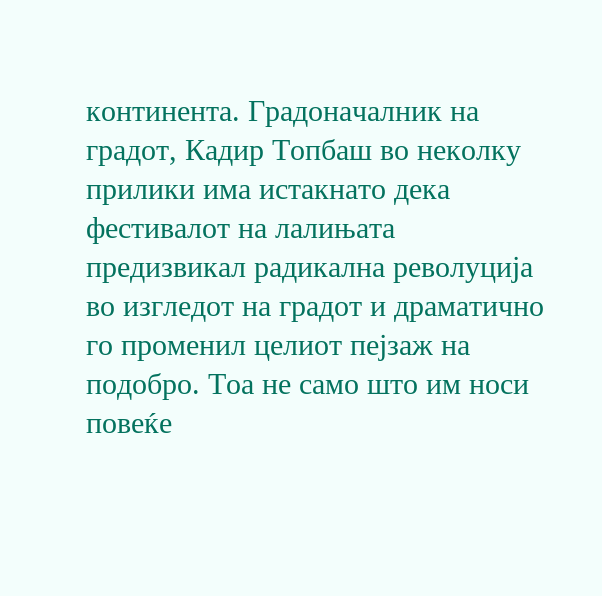континента. Градоначалник на градот, Кадир Топбаш во неколку прилики има истакнато дека фестивалот на лалињата предизвикал радикална револуција во изгледот на градот и драматично го променил целиот пејзаж на подобро. Тоа не само што им носи повеќе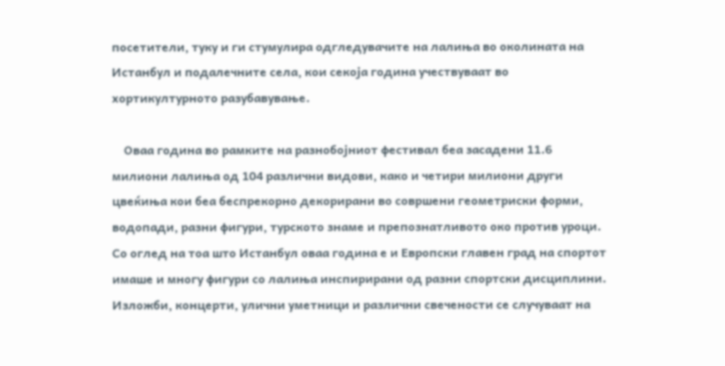посетители, туку и ги стумулира одгледувачите на лалиња во околината на Истанбул и подалечните села, кои секоја година учествуваат во хортикултурното разубавување.

    Оваа година во рамките на разнобојниот фестивал беа засадени 11.6 милиони лалиња од 104 различни видови, како и четири милиони други цвеќиња кои беа беспрекорно декорирани во совршени геометриски форми, водопади, разни фигури, турското знаме и препознатливото око против уроци. Со оглед на тоа што Истанбул оваа година е и Европски главен град на спортот имаше и многу фигури со лалиња инспирирани од разни спортски дисциплини. Изложби, концерти, улични уметници и различни свечености се случуваат на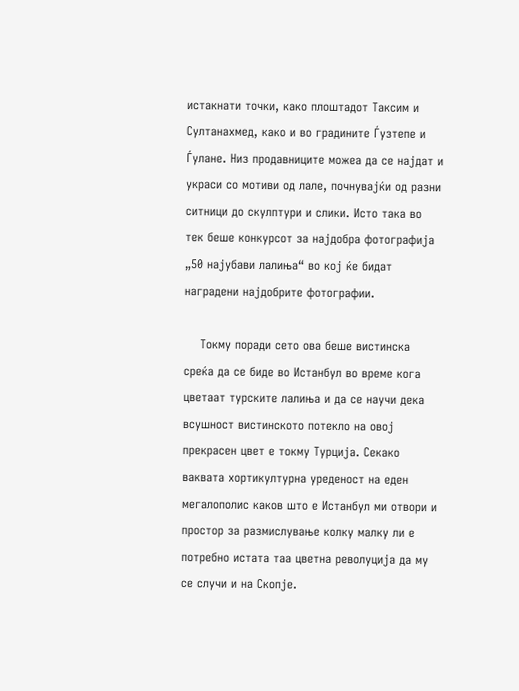истакнати точки, како плоштадот Таксим и Султанахмед, како и во градините Ѓузтепе и Ѓулане. Низ продавниците можеа да се најдат и украси со мотиви од лале, почнувајќи од разни ситници до скулптури и слики. Исто така во тек беше конкурсот за најдобра фотографија „50 најубави лалиња“ во кој ќе бидат наградени најдобрите фотографии.

    Токму поради сето ова беше вистинска среќа да се биде во Истанбул во време кога цветаат турските лалиња и да се научи дека всушност вистинското потекло на овој прекрасен цвет е токму Турција. Секако ваквата хортикултурна уреденост на еден мегалополис каков што е Истанбул ми отвори и простор за размислување колку малку ли е потребно истата таа цветна револуција да му се случи и на Скопје.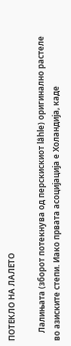ПОТЕКЛО НА ЛАЛЕТО

    Лалињата (зборот потекнува од перскискиот lâhle) оригинално растеле во азиските степи. Иако првата асоцијација е Холандија, каде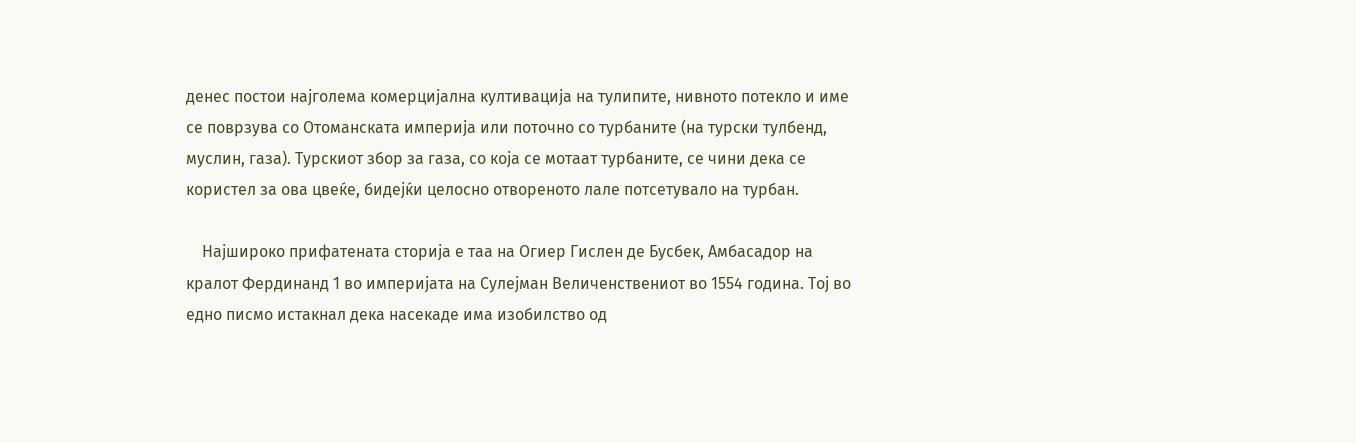денес постои најголема комерцијална култивација на тулипите, нивното потекло и име се поврзува со Отоманската империја или поточно со турбаните (на турски тулбенд, муслин, газа). Турскиот збор за газа, со која се мотаат турбаните, се чини дека се користел за ова цвеќе, бидејќи целосно отвореното лале потсетувало на турбан.

    Најшироко прифатената сторија е таа на Огиер Гислен де Бусбек, Амбасадор на кралот Фердинанд 1 во империјата на Сулејман Величенствениот во 1554 година. Тој во едно писмо истакнал дека насекаде има изобилство од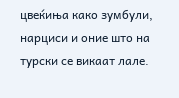цвеќиња како зумбули, нарциси и оние што на турски се викаат лале.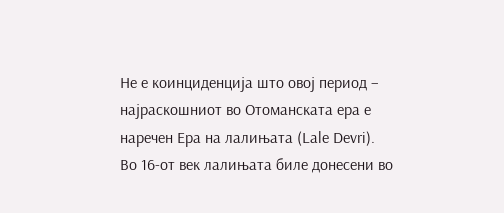Не е коинциденција што овој период – најраскошниот во Отоманската ера е наречен Ера на лалињата (Lale Devri). Во 16-от век лалињата биле донесени во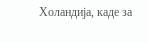Холандија, каде за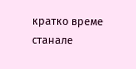кратко време станале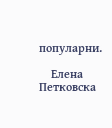популарни.

    Елена Петковска